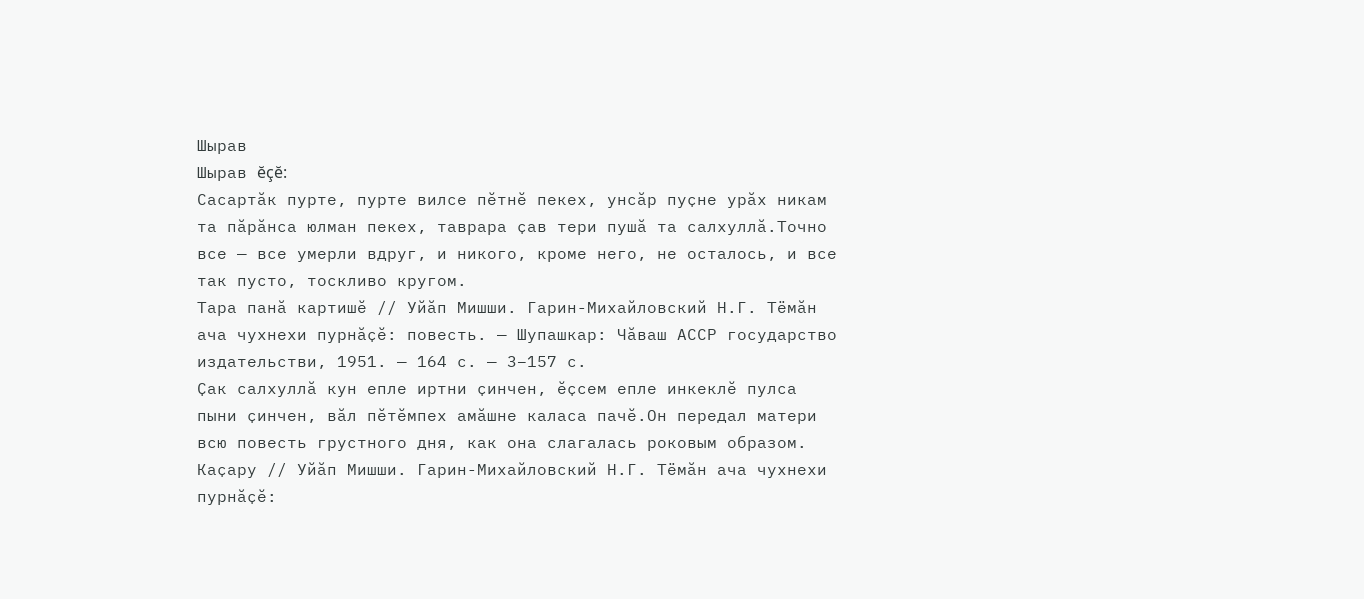Шырав
Шырав ĕçĕ:
Сасартӑк пурте, пурте вилсе пӗтнӗ пекех, унсӑр пуҫне урӑх никам та пӑрӑнса юлман пекех, таврара ҫав тери пушӑ та салхуллӑ.Точно все — все умерли вдруг, и никого, кроме него, не осталось, и все так пусто, тоскливо кругом.
Тара панӑ картишӗ // Уйӑп Мишши. Гарин-Михайловский Н.Г. Тёмӑн ача чухнехи пурнӑҫӗ: повесть. — Шупашкар: Чӑваш АССР государство издательстви, 1951. — 164 с. — 3–157 с.
Ҫак салхуллӑ кун епле иртни ҫинчен, ӗҫсем епле инкеклӗ пулса пыни ҫинчен, вӑл пӗтӗмпех амӑшне каласа пачӗ.Он передал матери всю повесть грустного дня, как она слагалась роковым образом.
Каҫару // Уйӑп Мишши. Гарин-Михайловский Н.Г. Тёмӑн ача чухнехи пурнӑҫӗ: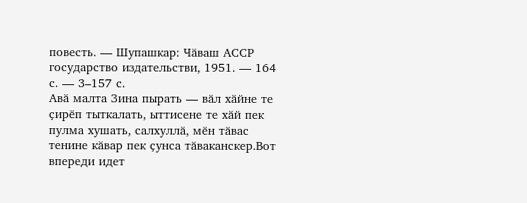повесть. — Шупашкар: Чӑваш АССР государство издательстви, 1951. — 164 с. — 3–157 с.
Авӑ малта Зина пырать — вӑл хӑйне те ҫирӗп тыткалать, ыттисене те хӑй пек пулма хушать, салхуллӑ, мӗн тӑвас тенине кӑвар пек ҫунса тӑваканскер.Вот впереди идет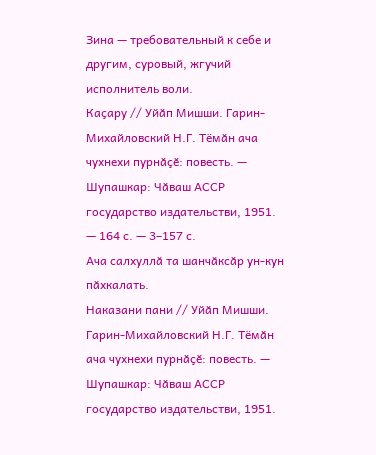Зина — требовательный к себе и другим, суровый, жгучий исполнитель воли.
Каҫару // Уйӑп Мишши. Гарин-Михайловский Н.Г. Тёмӑн ача чухнехи пурнӑҫӗ: повесть. — Шупашкар: Чӑваш АССР государство издательстви, 1951. — 164 с. — 3–157 с.
Ача салхуллӑ та шанчӑксӑр ун-кун пӑхкалать.
Наказани пани // Уйӑп Мишши. Гарин-Михайловский Н.Г. Тёмӑн ача чухнехи пурнӑҫӗ: повесть. — Шупашкар: Чӑваш АССР государство издательстви, 1951.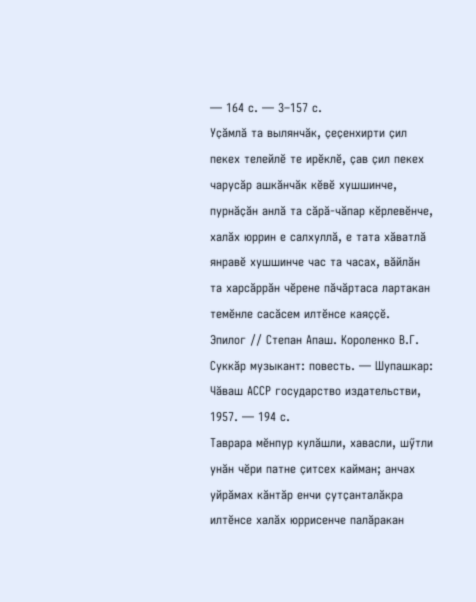— 164 с. — 3–157 с.
Уҫӑмлӑ та вылянчӑк, ҫеҫенхирти ҫил пекех телейлӗ те ирӗклӗ, ҫав ҫил пекех чарусӑр ашкӑнчӑк кӗвӗ хушшинче, пурнӑҫӑн анлӑ та сӑрӑ-чӑпар кӗрлевӗнче, халӑх юррин е салхуллӑ, е тата хӑватлӑ янравӗ хушшинче час та часах, вӑйлӑн та харсӑррӑн чӗрене пӑчӑртаса лартакан темӗнле сасӑсем илтӗнсе каяҫҫӗ.
Эпилог // Степан Апаш. Короленко В.Г. Суккӑр музыкант: повесть. — Шупашкар: Чӑваш АССР государство издательстви, 1957. — 194 с.
Таврара мӗнпур кулӑшли, хавасли, шӳтли унӑн чӗри патне ҫитсех кайман; анчах уйрӑмах кӑнтӑр енчи ҫутҫанталӑкра илтӗнсе халӑх юррисенче палӑракан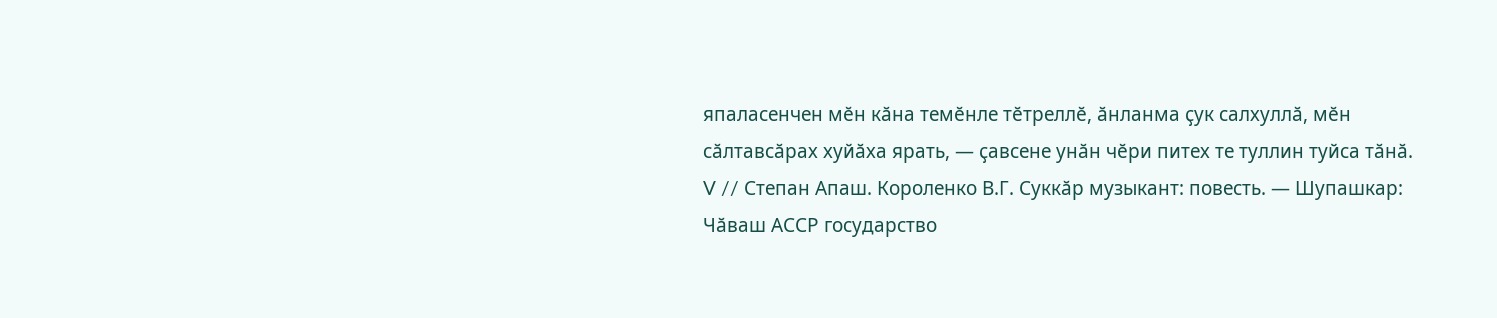япаласенчен мӗн кӑна темӗнле тӗтреллӗ, ӑнланма ҫук салхуллӑ, мӗн сӑлтавсӑрах хуйӑха ярать, — ҫавсене унӑн чӗри питех те туллин туйса тӑнӑ.
V // Степан Апаш. Короленко В.Г. Суккӑр музыкант: повесть. — Шупашкар: Чӑваш АССР государство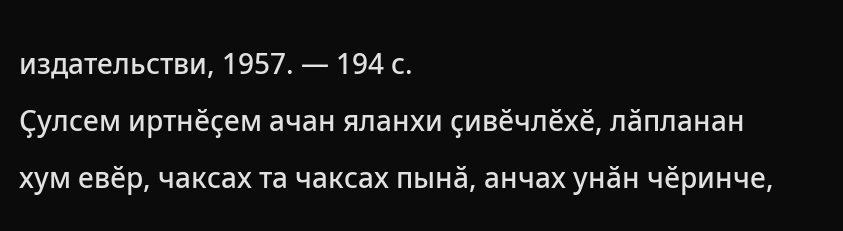издательстви, 1957. — 194 с.
Ҫулсем иртнӗҫем ачан яланхи ҫивӗчлӗхӗ, лӑпланан хум евӗр, чаксах та чаксах пынӑ, анчах унӑн чӗринче,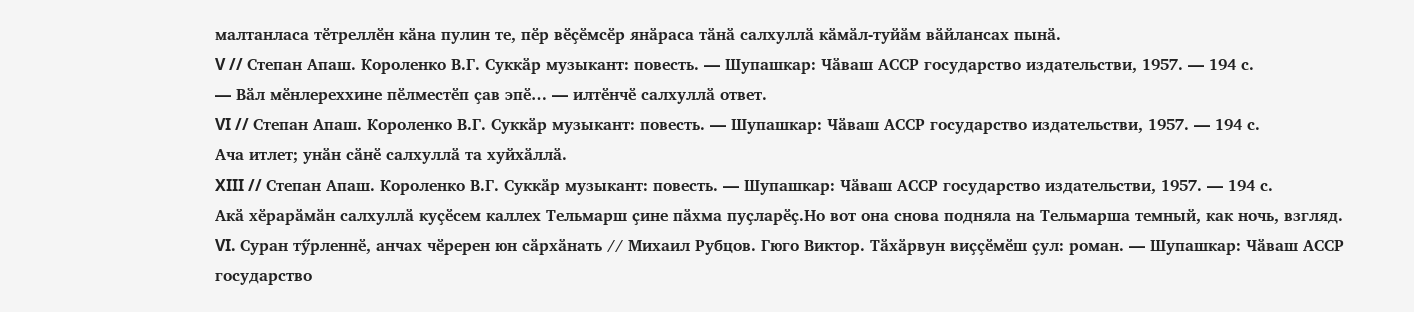малтанласа тӗтреллӗн кӑна пулин те, пӗр вӗҫӗмсӗр янӑраса тӑнӑ салхуллӑ кӑмӑл-туйӑм вӑйлансах пынӑ.
V // Степан Апаш. Короленко В.Г. Суккӑр музыкант: повесть. — Шупашкар: Чӑваш АССР государство издательстви, 1957. — 194 с.
— Вӑл мӗнлереххине пӗлместӗп ҫав эпӗ… — илтӗнчӗ салхуллӑ ответ.
VI // Степан Апаш. Короленко В.Г. Суккӑр музыкант: повесть. — Шупашкар: Чӑваш АССР государство издательстви, 1957. — 194 с.
Ача итлет; унӑн сӑнӗ салхуллӑ та хуйхӑллӑ.
XIII // Степан Апаш. Короленко В.Г. Суккӑр музыкант: повесть. — Шупашкар: Чӑваш АССР государство издательстви, 1957. — 194 с.
Акӑ хӗрарӑмӑн салхуллӑ куҫӗсем каллех Тельмарш ҫине пӑхма пуҫларӗҫ.Но вот она снова подняла на Тельмарша темный, как ночь, взгляд.
VI. Суран тӳрленнӗ, анчах чӗререн юн сӑрхӑнать // Михаил Рубцов. Гюго Виктор. Тӑхӑрвун виҫҫӗмӗш ҫул: роман. — Шупашкар: Чӑваш АССР государство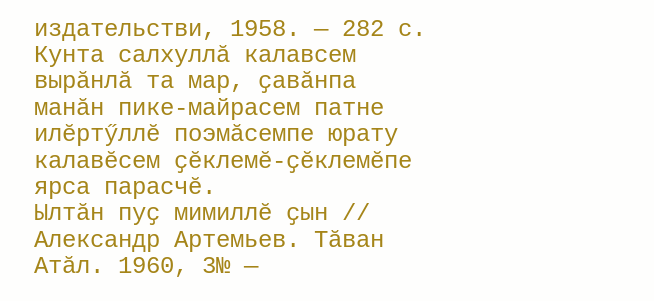издательстви, 1958. — 282 с.
Кунта салхуллӑ калавсем вырӑнлӑ та мар, ҫавӑнпа манӑн пике-майрасем патне илӗртӳллӗ поэмӑсемпе юрату калавӗсем ҫӗклемӗ-ҫӗклемӗпе ярса парасчӗ.
Ылтӑн пуҫ мимиллӗ ҫын // Александр Артемьев. Тӑван Атӑл. 1960, 3№ —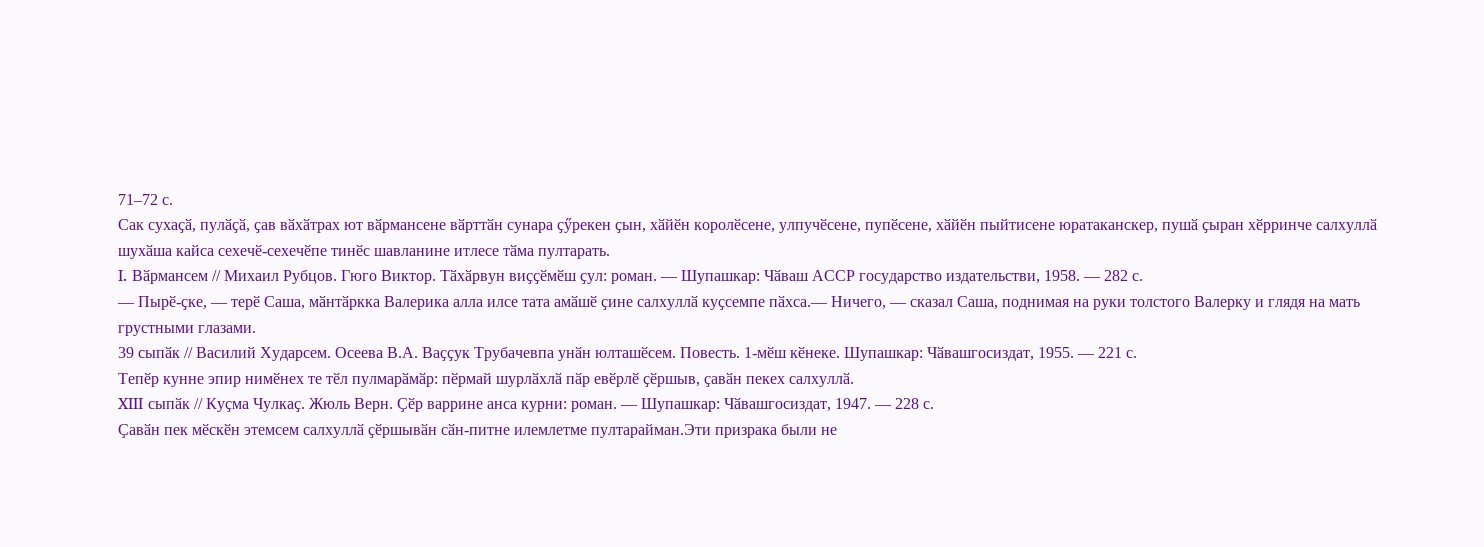71–72 с.
Сак сухаҫӑ, пулӑҫӑ, ҫав вӑхӑтрах ют вӑрмансене вӑрттӑн сунара ҫӳрекен ҫын, хӑйӗн королӗсене, улпучӗсене, пупӗсене, хӑйӗн пыйтисене юратаканскер, пушӑ ҫыран хӗрринче салхуллӑ шухӑша кайса сехечӗ-сехечӗпе тинӗс шавланине итлесе тӑма пултарать.
I. Вӑрмансем // Михаил Рубцов. Гюго Виктор. Тӑхӑрвун виҫҫӗмӗш ҫул: роман. — Шупашкар: Чӑваш АССР государство издательстви, 1958. — 282 с.
— Пырӗ-ҫке, — терӗ Саша, мӑнтӑркка Валерика алла илсе тата амӑшӗ ҫине салхуллӑ куҫсемпе пӑхса.— Ничего, — сказал Саша, поднимая на руки толстого Валерку и глядя на мать грустными глазами.
39 сыпӑк // Василий Хударсем. Осеева В.А. Ваҫҫук Трубачевпа унӑн юлташӗсем. Повесть. 1-мӗш кӗнеке. Шупашкар: Чӑвашгосиздат, 1955. — 221 с.
Тепӗр кунне эпир нимӗнех те тӗл пулмарӑмӑр: пӗрмай шурлӑхлӑ пӑр евӗрлӗ ҫӗршыв, ҫавӑн пекех салхуллӑ.
XIII сыпӑк // Куҫма Чулкаҫ. Жюль Верн. Ҫӗр варрине анса курни: роман. — Шупашкар: Чӑвашгосиздат, 1947. — 228 с.
Ҫавӑн пек мӗскӗн этемсем салхуллӑ ҫӗршывӑн сӑн-питне илемлетме пултарайман.Эти призрака были не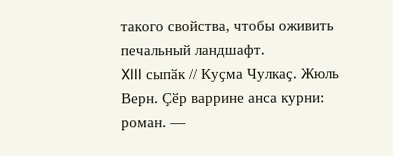такого свойства, чтобы оживить печальный ландшафт.
XIII сыпӑк // Куҫма Чулкаҫ. Жюль Верн. Ҫӗр варрине анса курни: роман. —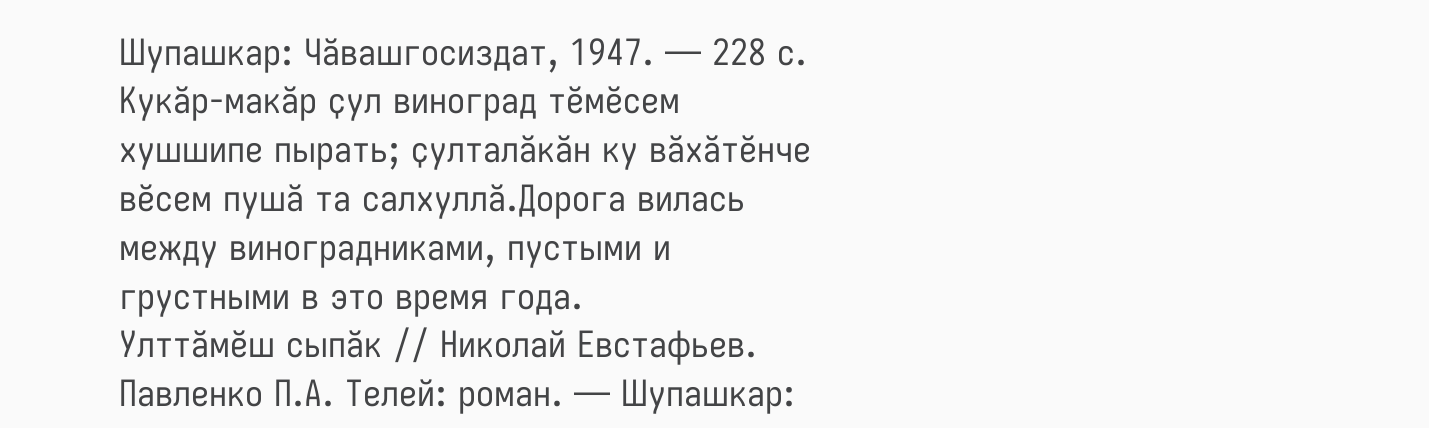Шупашкар: Чӑвашгосиздат, 1947. — 228 с.
Кукӑр-макӑр ҫул виноград тӗмӗсем хушшипе пырать; ҫулталӑкӑн ку вӑхӑтӗнче вӗсем пушӑ та салхуллӑ.Дорога вилась между виноградниками, пустыми и грустными в это время года.
Улттӑмӗш сыпӑк // Николай Евстафьев. Павленко П.А. Телей: роман. — Шупашкар: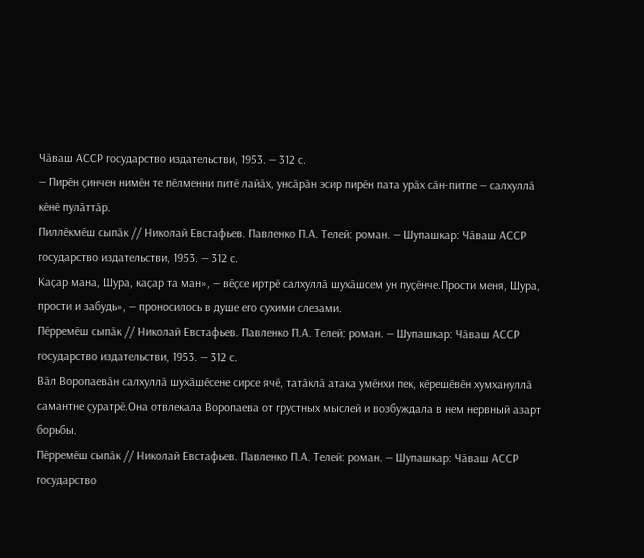Чӑваш АССР государство издательстви, 1953. — 312 с.
— Пирӗн ҫинчен нимӗн те пӗлменни питӗ лайӑх, унсӑрӑн эсир пирӗн пата урӑх сӑн-питпе — салхуллӑ кӗнӗ пулӑттӑр.
Пиллӗкмӗш сыпӑк // Николай Евстафьев. Павленко П.А. Телей: роман. — Шупашкар: Чӑваш АССР государство издательстви, 1953. — 312 с.
Каҫар мана, Шура, каҫар та ман», — вӗҫсе иртрӗ салхуллӑ шухӑшсем ун пуҫӗнче.Прости меня, Шура, прости и забудь», — проносилось в душе его сухими слезами.
Пӗрремӗш сыпӑк // Николай Евстафьев. Павленко П.А. Телей: роман. — Шупашкар: Чӑваш АССР государство издательстви, 1953. — 312 с.
Вӑл Воропаевӑн салхуллӑ шухӑшӗсене сирсе ячӗ, татӑклӑ атака умӗнхи пек, кӗрешӗвӗн хумхануллӑ самантне ҫуратрӗ.Она отвлекала Воропаева от грустных мыслей и возбуждала в нем нервный азарт борьбы.
Пӗрремӗш сыпӑк // Николай Евстафьев. Павленко П.А. Телей: роман. — Шупашкар: Чӑваш АССР государство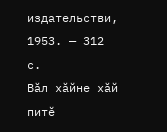издательстви, 1953. — 312 с.
Вӑл хӑйне хӑй питӗ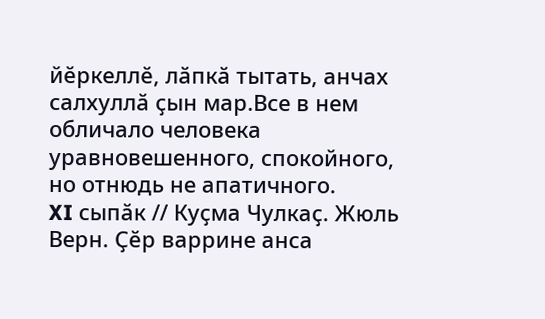йӗркеллӗ, лӑпкӑ тытать, анчах салхуллӑ ҫын мар.Все в нем обличало человека уравновешенного, спокойного, но отнюдь не апатичного.
XI сыпӑк // Куҫма Чулкаҫ. Жюль Верн. Ҫӗр варрине анса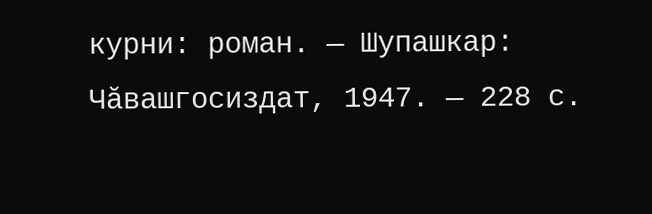курни: роман. — Шупашкар: Чӑвашгосиздат, 1947. — 228 с.